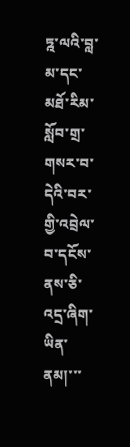ཏྰ་ལའི་བླ་མ་དང་མཐོ་རིམ་སློབ་གྲ་གསར་བ་དེའི་བར་གྱི་འབྲེལ་བ་དངོས་ནས་ཅི་འདྲ་ཞིག་ཡིན་ནམ།་་་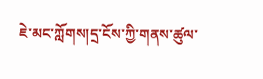ཇེ་མང་ཀློགས།དྲ་ངོས་ཀྱི་གནས་ཚུལ་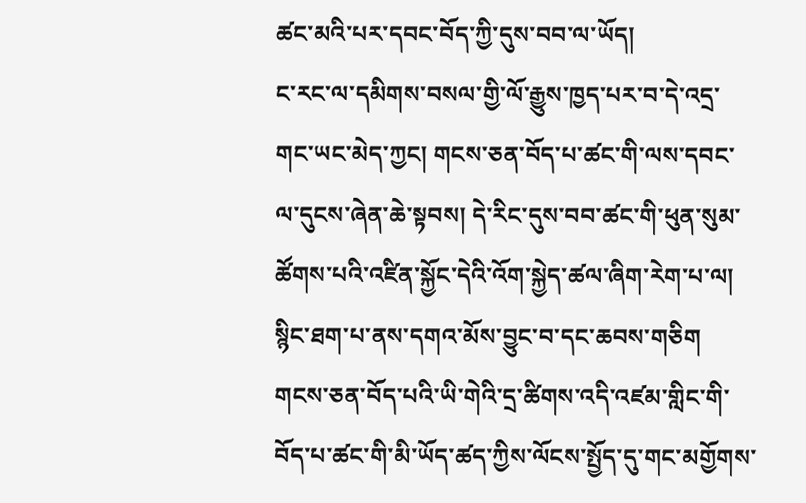ཚང་མའི་པར་དབང་བོད་ཀྱི་དུས་བབ་ལ་ཡོད།
ང་རང་ལ་དམིགས་བསལ་གྱི་ལོ་རྒྱུས་ཁྱད་པར་བ་དེ་འདྲ་གང་ཡང་མེད་ཀྱང། གངས་ཅན་བོད་པ་ཚང་གི་ལས་དབང་ལ་དུངས་ཞེན་ཆེ་སྟབས། དེ་རིང་དུས་བབ་ཚང་གི་ཕུན་སུམ་ཚོགས་པའི་འཛིན་སྐྱོང་དེའི་འོག་སྐྱེད་ཚལ་ཞིག་རེག་པ་ལ། སྙིང་ཐག་པ་ནས་དགའ་མོས་བྱུང་བ་དང་ཆབས་གཅིག གངས་ཅན་བོད་པའི་ཡི་གེའི་དྲ་ཚིགས་འདི་འཛམ་གླིང་གི་བོད་པ་ཚང་གི་མི་ཡོད་ཚད་ཀྱིས་ལོངས་སྤྱོད་དུ་གང་མགྱོགས་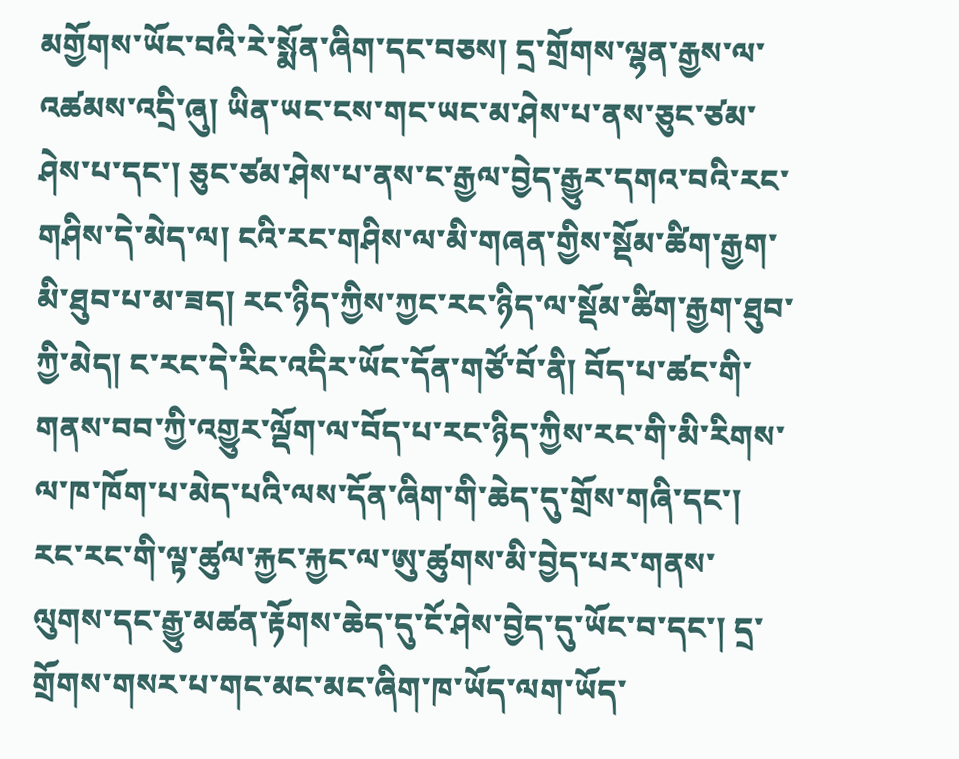མགྱོགས་ཡོང་བའི་རེ་སྨོན་ཞིག་དང་བཅས། དྲ་གྲོགས་ལྷན་རྒྱས་ལ་འཚམས་འདྲི་ཞུ། ཡིན་ཡང་ངས་གང་ཡང་མ་ཤེས་པ་ནས་ཅུང་ཙམ་ཤེས་པ་དང་། ཅུང་ཙམ་ཤེས་པ་ནས་ང་རྒྱལ་བྱེད་རྒྱུར་དགའ་བའི་རང་གཤིས་དེ་མེད་ལ། ངའི་རང་གཤིས་ལ་མི་གཞན་གྱིས་སྡོམ་ཚིག་རྒྱག་མི་ཐུབ་པ་མ་ཟད། རང་ཉིད་ཀྱིས་ཀྱང་རང་ཉིད་ལ་སྡོམ་ཚིག་རྒྱག་ཐུབ་ཀྱི་མེད། ང་རང་དེ་རིང་འདིར་ཡོང་དོན་གཙོ་བོ་ནི། བོད་པ་ཚང་གི་གནས་བབ་ཀྱི་འགྱུར་ལྡོག་ལ་བོད་པ་རང་ཉིད་ཀྱིས་རང་གི་མི་རིགས་ལ་ཁ་ཁོག་པ་མེད་པའི་ལས་དོན་ཞིག་གི་ཆེད་དུ་གྲོས་གཞི་དང་། རང་རང་གི་ལྟ་ཚུལ་རྐྱང་རྐྱང་ལ་ཨུ་ཚུགས་མི་བྱེད་པར་གནས་ལུགས་དང་རྒྱུ་མཚན་རྟོགས་ཆེད་དུ་ངོ་ཤེས་བྱེད་དུ་ཡོང་བ་དང་། དྲ་གྲོགས་གསར་པ་གང་མང་མང་ཞིག་ཁ་ཡོད་ལག་ཡོད་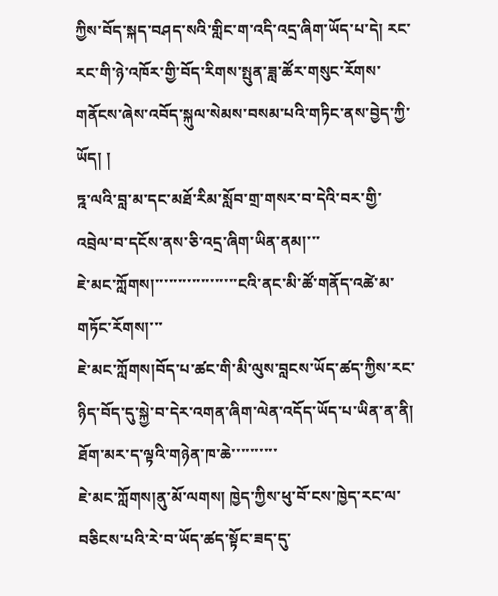ཀྱིས་བོད་སྐད་བཤད་སའི་གླིང་ག་འདི་འདྲ་ཞིག་ཡོད་པ་དེ། རང་རང་གི་ཉེ་འཁོར་གྱི་བོད་རིགས་སྤུན་ཟླ་ཚོར་གསུང་རོགས་གནོངས་ཞེས་འབོད་སྐུལ་སེམས་བསམ་པའི་གཏིང་ནས་བྱེད་ཀྱི་ཡོད། །
ཏྰ་ལའི་བླ་མ་དང་མཐོ་རིམ་སློབ་གྲ་གསར་བ་དེའི་བར་གྱི་འབྲེལ་བ་དངོས་ནས་ཅི་འདྲ་ཞིག་ཡིན་ནམ།་་་
ཇེ་མང་ཀློགས།་་་་་་་་་་་་་་་་་་ངའི་ནང་མི་ཚོ་གནོད་འཚེ་མ་གཏོང་རོགས།་་་
ཇེ་མང་ཀློགས།བོད་པ་ཚང་གི་མི་ལུས་བླངས་ཡོད་ཚད་ཀྱིས་རང་ཉིད་བོད་དུ་སྐྱེ་བ་དེར་འགན་ཞིག་ལེན་འདོད་ཡོད་པ་ཡིན་ན་ནི། ཐོག་མར་ད་ལྟའི་གཉེན་ཁ་ཆེ་་་་་་་་་་
ཇེ་མང་ཀློགས།ནུ་མོ་ལགས། ཁྱེད་ཀྱིས་ཕུ་བོ་ངས་ཁྱེད་རང་ལ་བཅིངས་པའི་རེ་བ་ཡོད་ཚད་སྟོང་ཟད་དུ་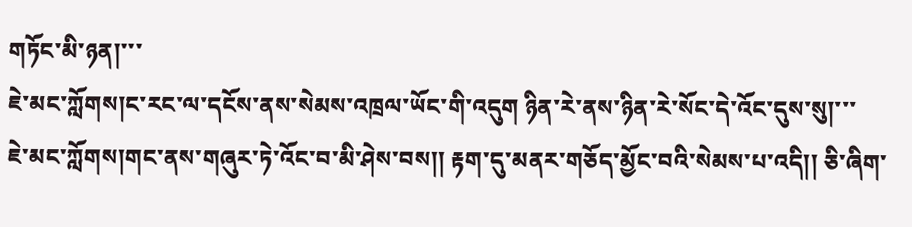གཏོང་མི་ཉན།་་་
ཇེ་མང་ཀློགས།ང་རང་ལ་དངོས་ནས་སེམས་འཁྲལ་ཡོང་གི་འདུག ཉིན་རེ་ནས་ཉིན་རེ་སོང་དེ་འོང་དུས་སུ།་་་
ཇེ་མང་ཀློགས།གང་ནས་གཞུར་ཏེ་འོང་བ་མི་ཤེས་བས།། རྟག་དུ་མནར་གཅོད་མྱོང་བའི་སེམས་པ་འདི།། ཅི་ཞིག་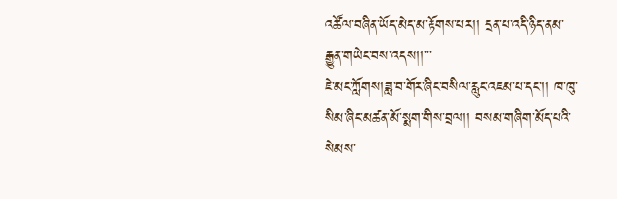འཚོལ་བཞིན་ཡོད་མེད་མ་རྟོགས་པར།། དྲན་པ་འདི་ཉིད་ནམ་རྒྱུན་གཡེང་བས་འདས།།་་་
ཇེ་མང་ཀློགས།ཟླ་བ་གོར་ཞིང་བསིལ་རླུང་འཇམ་པ་དང་།། ཁ་ཁུ་སིམ་ཞིང་མཚན་མོ་སྨག་གིས་བྲལ།། བསམ་གཞིག་མོད་པའི་སེམས་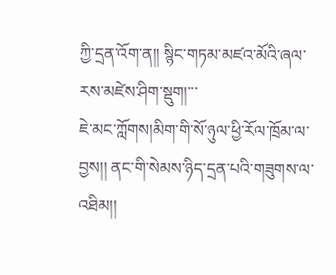ཀྱི་དྲན་འོག་ན།། སྙིང་གཏམ་མཛའ་མོའི་ཞལ་རས་མཛེས་ཤིག་སྡུག།་་་
ཇེ་མང་ཀློགས།མིག་གི་སོ་ཉུལ་ཕྱི་རོལ་ཁྲོམ་ལ་བྱས།། ནང་གི་སེམས་ཉིད་དྲན་པའི་གཟུགས་ལ་འཐིམ།།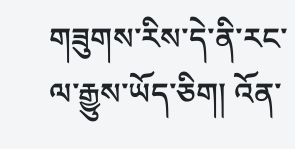གཟུགས་རིས་དེ་ནི་རང་ལ་རྒྱུས་ཡོད་ཅིག། འོན་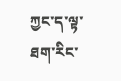ཀྱང་ད་ལྟ་ཐག་རིང་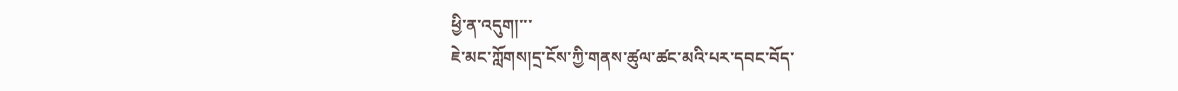ཕྱི་ན་འདུག།་་་
ཇེ་མང་ཀློགས།དྲ་ངོས་ཀྱི་གནས་ཚུལ་ཚང་མའི་པར་དབང་བོད་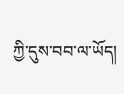ཀྱི་དུས་བབ་ལ་ཡོད།